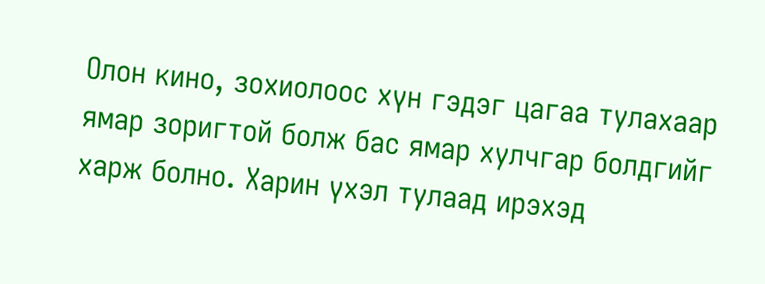Олон кино, зохиолоос хүн гэдэг цагаа тулахаар ямар зоригтой болж бас ямар хулчгар болдгийг харж болно. Харин үхэл тулаад ирэхэд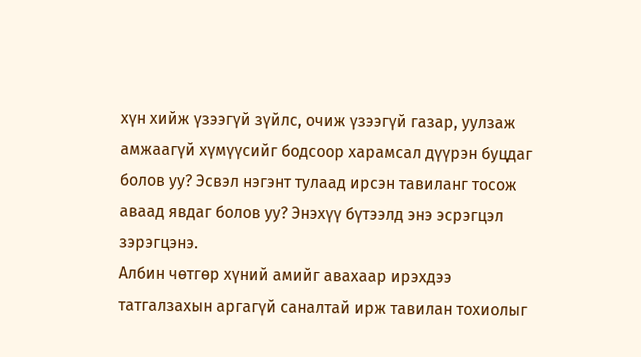хүн хийж үзээгүй зүйлс, очиж үзээгүй газар, уулзаж амжаагүй хүмүүсийг бодсоор харамсал дүүрэн буцдаг болов уу? Эсвэл нэгэнт тулаад ирсэн тавиланг тосож аваад явдаг болов уу? Энэхүү бүтээлд энэ эсрэгцэл зэрэгцэнэ.
Албин чөтгөр хүний амийг авахаар ирэхдээ татгалзахын аргагүй саналтай ирж тавилан тохиолыг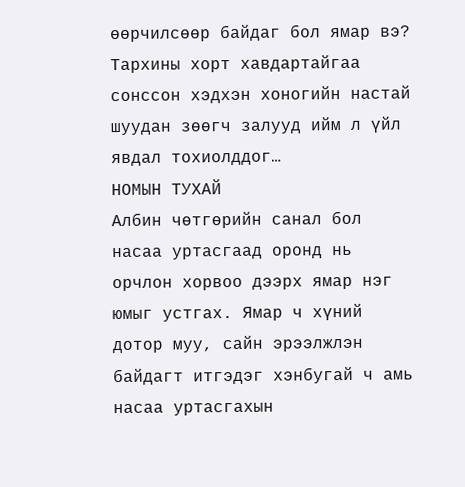өөрчилсөөр байдаг бол ямар вэ? Тархины хорт хавдартайгаа сонссон хэдхэн хоногийн настай шуудан зөөгч залууд ийм л үйл явдал тохиолддог…
НОМЫН ТУХАЙ
Албин чөтгөрийн санал бол насаа уртасгаад оронд нь орчлон хорвоо дээрх ямар нэг юмыг устгах. Ямар ч хүний дотор муу, сайн эрээлжлэн байдагт итгэдэг хэнбугай ч амь насаа уртасгахын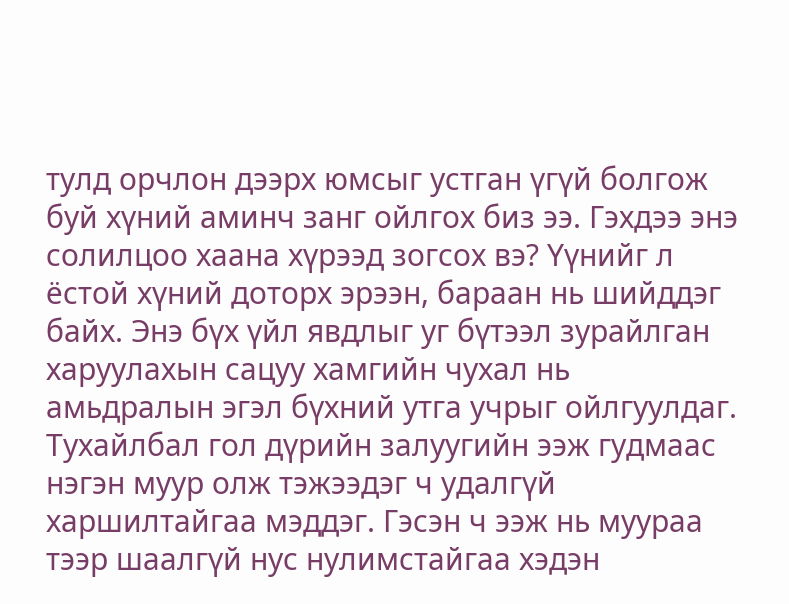тулд орчлон дээрх юмсыг устган үгүй болгож буй хүний аминч занг ойлгох биз ээ. Гэхдээ энэ солилцоо хаана хүрээд зогсох вэ? Үүнийг л ёстой хүний доторх эрээн, бараан нь шийддэг байх. Энэ бүх үйл явдлыг уг бүтээл зурайлган харуулахын сацуу хамгийн чухал нь амьдралын эгэл бүхний утга учрыг ойлгуулдаг.
Тухайлбал гол дүрийн залуугийн ээж гудмаас нэгэн муур олж тэжээдэг ч удалгүй харшилтайгаа мэддэг. Гэсэн ч ээж нь муураа тээр шаалгүй нус нулимстайгаа хэдэн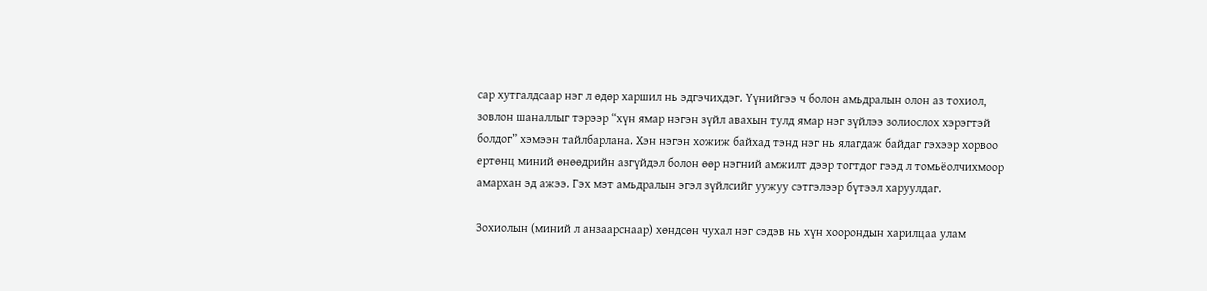сар хутгалдсаар нэг л өдөр харшил нь эдгэчихдэг. Үүнийгээ ч болон амьдралын олон аз тохиол, зовлон шаналлыг тэрээр “хүн ямар нэгэн зүйл авахын тулд ямар нэг зүйлээ золиослох хэрэгтэй болдог” хэмээн тайлбарлана. Хэн нэгэн хожиж байхад тэнд нэг нь ялагдаж байдаг гэхээр хорвоо ертөнц миний өнөөдрийн азгүйдэл болон өөр нэгний амжилт дээр тогтдог гээд л томьёолчихмоор амархан эд ажээ. Гэх мэт амьдралын эгэл зүйлсийг уужуу сэтгэлээр бүтээл харуулдаг.

Зохиолын (миний л анзаарснаар) хөндсөн чухал нэг сэдэв нь хүн хоорондын харилцаа улам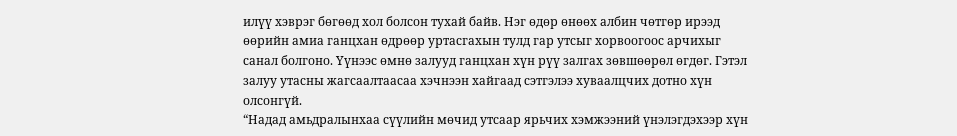илүү хэврэг бөгөөд хол болсон тухай байв. Нэг өдөр өнөөх албин чөтгөр ирээд өөрийн амиа ганцхан өдрөөр уртасгахын тулд гар утсыг хорвоогоос арчихыг санал болгоно. Үүнээс өмнө залууд ганцхан хүн рүү залгах зөвшөөрөл өгдөг. Гэтэл залуу утасны жагсаалтаасаа хэчнээн хайгаад сэтгэлээ хуваалцчих дотно хүн олсонгүй.
“Надад амьдралынхаа сүүлийн мөчид утсаар ярьчих хэмжээний үнэлэгдэхээр хүн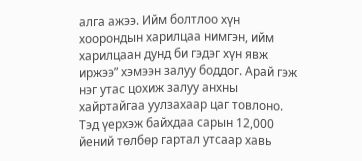алга ажээ. Ийм болтлоо хүн хоорондын харилцаа нимгэн, ийм харилцаан дунд би гэдэг хүн явж иржээ” хэмээн залуу боддог. Арай гэж нэг утас цохиж залуу анхны хайртайгаа уулзахаар цаг товлоно. Тэд үерхэж байхдаа сарын 12,000 йений төлбөр гартал утсаар хавь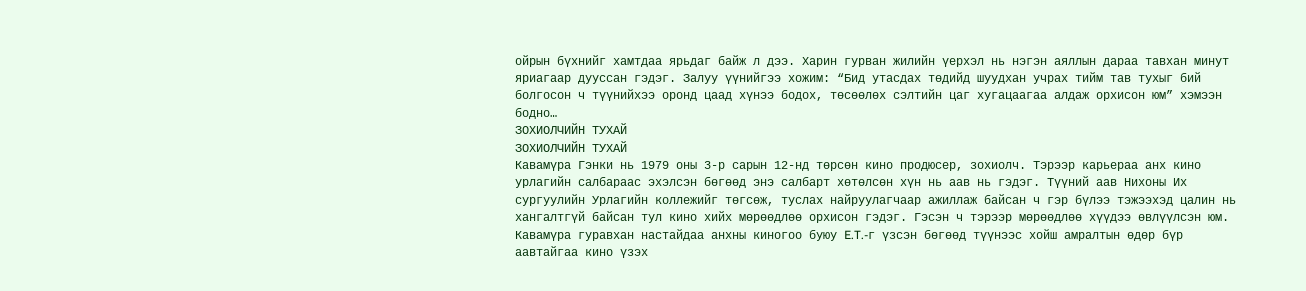ойрын бүхнийг хамтдаа ярьдаг байж л дээ. Харин гурван жилийн үерхэл нь нэгэн аяллын дараа тавхан минут яриагаар дууссан гэдэг. Залуу үүнийгээ хожим: “Бид утасдах төдийд шуудхан учрах тийм тав тухыг бий болгосон ч түүнийхээ оронд цаад хүнээ бодох, төсөөлөх сэлтийн цаг хугацаагаа алдаж орхисон юм” хэмээн бодно…
ЗОХИОЛЧИЙН ТУХАЙ
ЗОХИОЛЧИЙН ТУХАЙ
Кавамүра Гэнки нь 1979 оны 3-р сарын 12-нд төрсөн кино продюсер, зохиолч. Тэрээр карьераа анх кино урлагийн салбараас эхэлсэн бөгөөд энэ салбарт хөтөлсөн хүн нь аав нь гэдэг. Түүний аав Нихоны Их сургуулийн Урлагийн коллежийг төгсөж, туслах найруулагчаар ажиллаж байсан ч гэр бүлээ тэжээхэд цалин нь хангалтгүй байсан тул кино хийх мөрөөдлөө орхисон гэдэг. Гэсэн ч тэрээр мөрөөдлөө хүүдээ өвлүүлсэн юм. Кавамүра гуравхан настайдаа анхны киногоо буюу E.T.-г үзсэн бөгөөд түүнээс хойш амралтын өдөр бүр аавтайгаа кино үзэх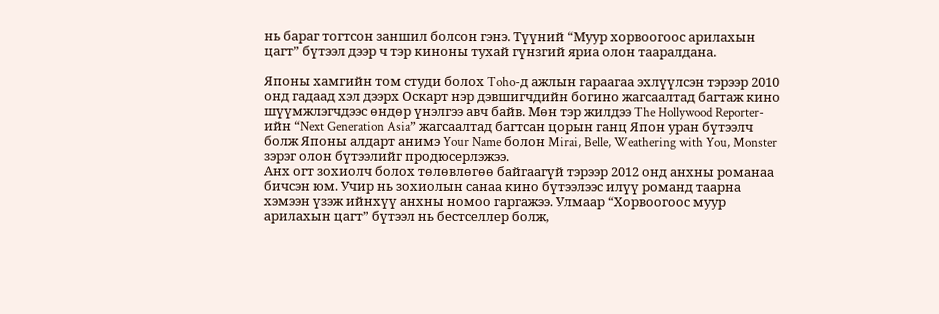нь бараг тогтсон заншил болсон гэнэ. Түүний “Муур хорвоогоос арилахын цагт” бүтээл дээр ч тэр киноны тухай гүнзгий яриа олон тааралдана.

Японы хамгийн том студи болох Toho-д ажлын гараагаа эхлүүлсэн тэрээр 2010 онд гадаад хэл дээрх Оскарт нэр дэвшигчдийн богино жагсаалтад багтаж кино шүүмжлэгчдээс өндөр үнэлгээ авч байв. Мөн тэр жилдээ The Hollywood Reporter-ийн “Next Generation Asia” жагсаалтад багтсан цорын ганц Япон уран бүтээлч болж Японы алдарт анимэ Your Name болон Mirai, Belle, Weathering with You, Monster зэрэг олон бүтээлийг продюсерлэжээ.
Анх огт зохиолч болох төлөвлөгөө байгаагүй тэрээр 2012 онд анхны романаа бичсэн юм. Учир нь зохиолын санаа кино бүтээлээс илүү романд таарна хэмээн үзэж ийнхүү анхны номоо гаргажээ. Улмаар “Хорвоогоос муур арилахын цагт” бүтээл нь бестселлер болж,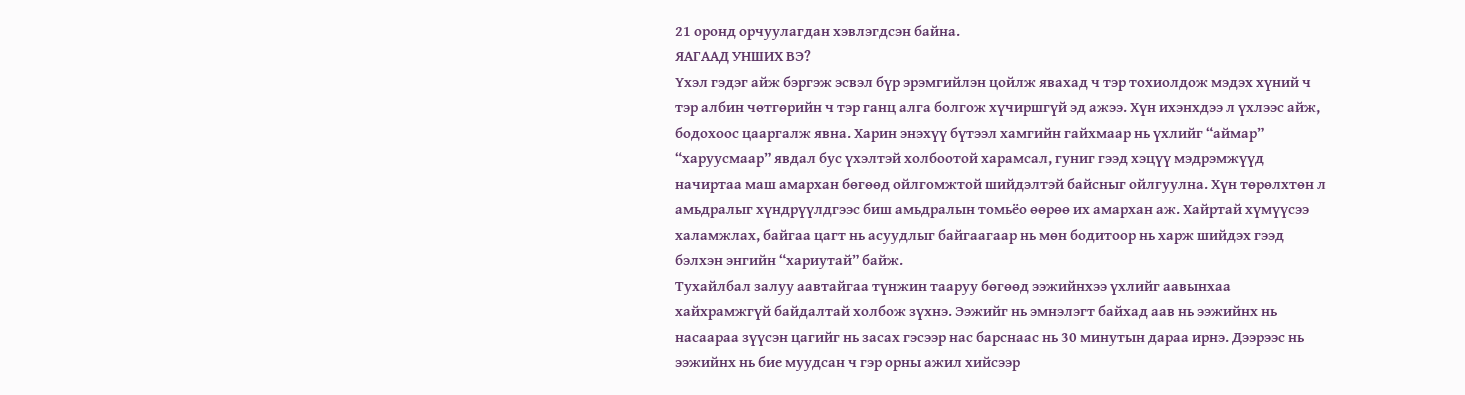21 оронд орчуулагдан хэвлэгдсэн байна.
ЯАГААД УНШИХ ВЭ?
Үхэл гэдэг айж бэргэж эсвэл бүр эрэмгийлэн цойлж явахад ч тэр тохиолдож мэдэх хүний ч тэр албин чөтгөрийн ч тэр ганц алга болгож хүчиршгүй эд ажээ. Хүн ихэнхдээ л үхлээс айж, бодохоос цааргалж явна. Харин энэхүү бүтээл хамгийн гайхмаар нь үхлийг “аймар” “харуусмаар” явдал бус үхэлтэй холбоотой харамсал, гуниг гээд хэцүү мэдрэмжүүд начиртаа маш амархан бөгөөд ойлгомжтой шийдэлтэй байсныг ойлгуулна. Хүн төрөлхтөн л амьдралыг хүндрүүлдгээс биш амьдралын томьёо өөрөө их амархан аж. Хайртай хүмүүсээ халамжлах, байгаа цагт нь асуудлыг байгаагаар нь мөн бодитоор нь харж шийдэх гээд бэлхэн энгийн “хариутай” байж.
Тухайлбал залуу аавтайгаа түнжин тааруу бөгөөд ээжийнхээ үхлийг аавынхаа хайхрамжгүй байдалтай холбож зүхнэ. Ээжийг нь эмнэлэгт байхад аав нь ээжийнх нь насаараа зүүсэн цагийг нь засах гэсээр нас барснаас нь 30 минутын дараа ирнэ. Дээрээс нь ээжийнх нь бие муудсан ч гэр орны ажил хийсээр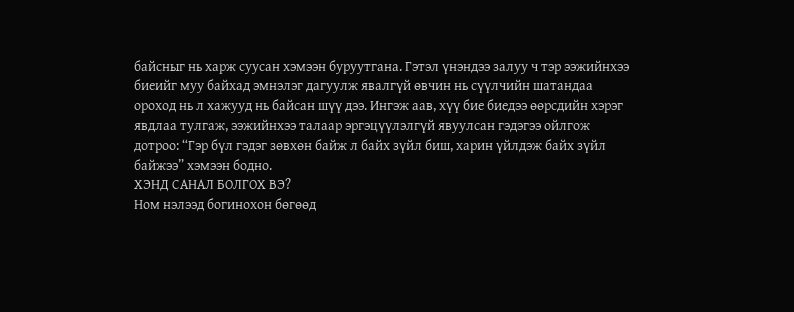байсныг нь харж суусан хэмээн буруутгана. Гэтэл үнэндээ залуу ч тэр ээжийнхээ биеийг муу байхад эмнэлэг дагуулж явалгүй өвчин нь сүүлчийн шатандаа ороход нь л хажууд нь байсан шүү дээ. Ингэж аав, хүү бие биедээ өөрсдийн хэрэг явдлаа тулгаж, ээжийнхээ талаар эргэцүүлэлгүй явуулсан гэдэгээ ойлгож дотроо: “Гэр бүл гэдэг зөвхөн байж л байх зүйл биш, харин үйлдэж байх зүйл байжээ” хэмээн бодно.
ХЭНД САНАЛ БОЛГОХ ВЭ?
Ном нэлээд богинохон бөгөөд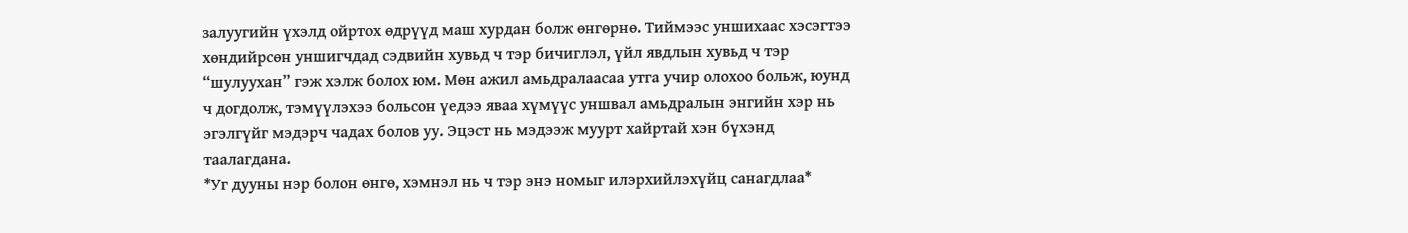залуугийн үхэлд ойртох өдрүүд маш хурдан болж өнгөрнө. Тиймээс уншихаас хэсэгтээ хөндийрсөн уншигчдад сэдвийн хувьд ч тэр бичиглэл, үйл явдлын хувьд ч тэр “шулуухан” гэж хэлж болох юм. Мөн ажил амьдралаасаа утга учир олохоо больж, юунд ч догдолж, тэмүүлэхээ больсон үедээ яваа хүмүүс уншвал амьдралын энгийн хэр нь эгэлгүйг мэдэрч чадах болов уу. Эцэст нь мэдээж муурт хайртай хэн бүхэнд таалагдана.
*Уг дууны нэр болон өнгө, хэмнэл нь ч тэр энэ номыг илэрхийлэхүйц санагдлаа*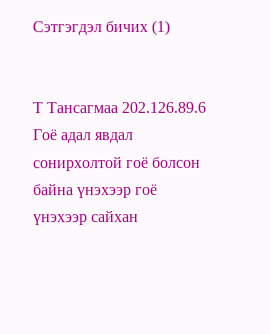Сэтгэгдэл бичих (1)


Т Тансагмаа 202.126.89.6
Гоё адал явдал сонирхолтой гоё болсон байна үнэхээр гоё үнэхээр сайхан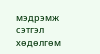мэдрэмж сэтгэл хөдөлгөм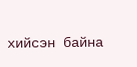хийсэн байна